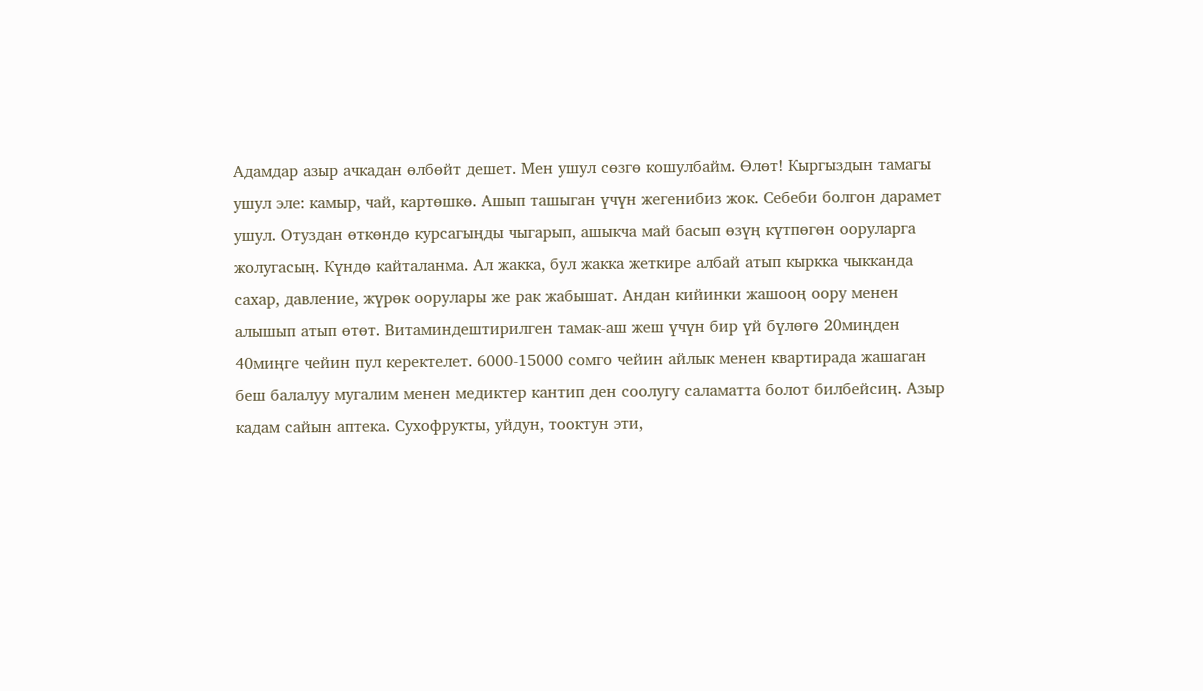Адамдар азыр ачкадан өлбөйт дешет. Мен ушул сөзгө кошулбайм. Өлөт! Кыргыздын тамагы ушул эле: камыр, чай, картөшкө. Ашып ташыган үчүн жегенибиз жок. Себеби болгон дарамет ушул. Отуздан өткөндө курсагыңды чыгарып, ашыкча май басып өзүң күтпөгөн ооруларга жолугасың. Күндө кайталанма. Ал жакка, бул жакка жеткире албай атып кыркка чыкканда сахар, давление, жүрөк оорулары же рак жабышат. Андан кийинки жашооң оору менен алышып атып өтөт. Витаминдештирилген тамак-аш жеш үчүн бир үй бүлөгө 20миңден 40миңге чейин пул керектелет. 6000-15000 сомго чейин айлык менен квартирада жашаган беш балалуу мугалим менен медиктер кантип ден соолугу саламатта болот билбейсиң. Азыр кадам сайын аптека. Сухофрукты, уйдун, тооктун эти,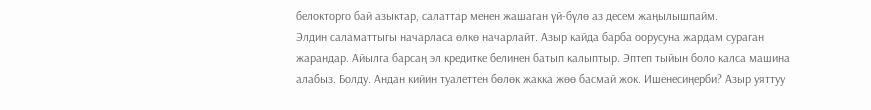белокторго бай азыктар, салаттар менен жашаган үй-бүлө аз десем жаңылышпайм.
Элдин саламаттыгы начарласа өлкө начарлайт. Азыр кайда барба оорусуна жардам сураган жарандар. Айылга барсаң эл кредитке белинен батып калыптыр. Эптеп тыйын боло калса машина алабыз. Болду. Андан кийин туалеттен бөлөк жакка жөө басмай жок. Ишенесиңерби? Азыр уяттуу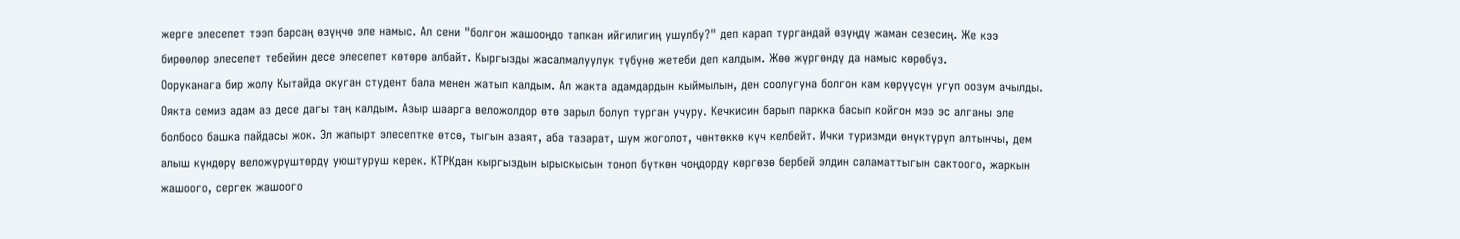жерге элесепет тээп барсаң өзүңчө эле намыс. Ал сени "болгон жашооңдо тапкан ийгилигиң ушулбу?" деп карап тургандай өзүңдү жаман сезесиң. Же кээ бирөөлөр элесепет тебейин десе элесепет көтөрө албайт. Кыргызды жасалмалуулук түбүнө жетеби деп калдым. Жөө жүргөндү да намыс көрөбүз.
Ооруканага бир жолу Кытайда окуган студент бала менен жатып калдым. Ал жакта адамдардын кыймылын, ден соолугуна болгон кам көрүүсүн угуп оозум ачылды. Оякта семиз адам аз десе дагы таң калдым. Азыр шаарга веложолдор өтө зарыл болуп турган учуру. Кечкисин барып паркка басып койгон мээ эс алганы эле болбосо башка пайдасы жок. Эл жапырт элесептке өтсө, тыгын азаят, аба тазарат, шум жоголот, чөнтөккө күч келбейт. Ички туризмди өнүктүрүп алтынчы, дем алыш күндөрү веложүрүштөрдү уюштуруш керек. КТРКдан кыргыздын ырыскысын тоноп бүткөн чоңдорду көргөзө бербей элдин саламаттыгын сактоого, жаркын жашоого, сергек жашоого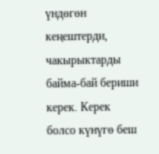үндөгөн кеңештерди, чакырыктарды байма-бай бериши керек. Керек болсо күнүгө беш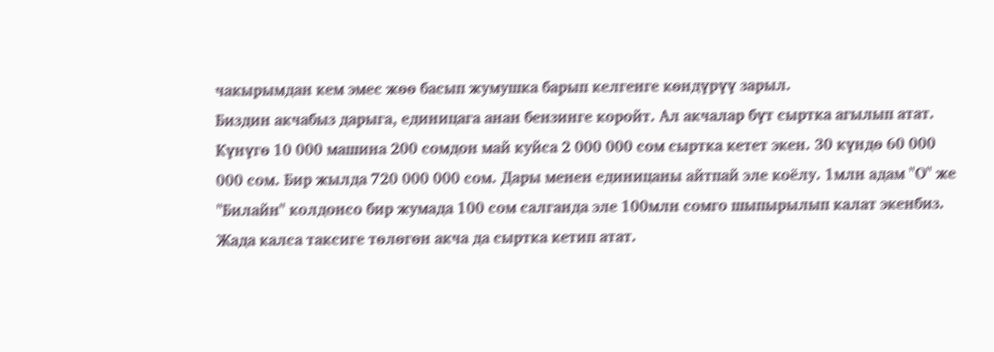чакырымдан кем эмес жөө басып жумушка барып келгенге көндүрүү зарыл.
Биздин акчабыз дарыга, единицага анан бензинге коройт. Ал акчалар бүт сыртка агылып атат. Күнүгө 10 000 машина 200 сомдон май куйса 2 000 000 сом сыртка кетет экен. 30 күндө 60 000 000 сом. Бир жылда 720 000 000 сом. Дары менен единицаны айтпай эле коёлу. 1млн адам "О" же "Билайн" колдонсо бир жумада 100 сом салганда эле 100млн сомго шыпырылып калат экенбиз. Жада калса таксиге төлөгөн акча да сыртка кетип атат.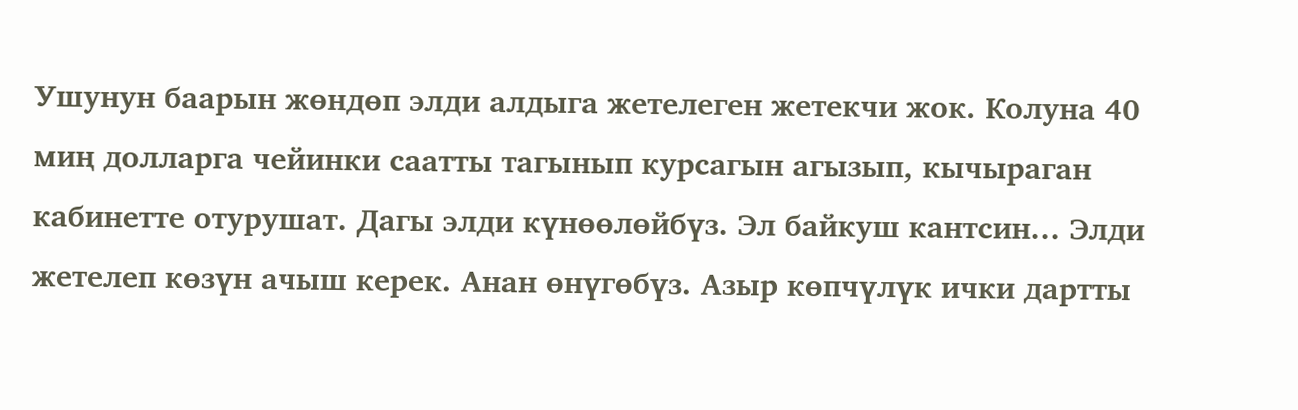Ушунун баарын жөндөп элди алдыга жетелеген жетекчи жок. Колуна 40 миң долларга чейинки саатты тагынып курсагын агызып, кычыраган кабинетте отурушат. Дагы элди күнөөлөйбүз. Эл байкуш кантсин... Элди жетелеп көзүн ачыш керек. Анан өнүгөбүз. Азыр көпчүлүк ички дартты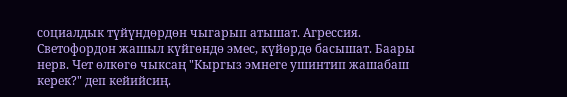социалдык түйүндөрдөн чыгарып атышат. Агрессия. Светофордон жашыл күйгөндө эмес, күйөрдө басышат. Баары нерв. Чет өлкөгө чыксаң "Кыргыз эмнеге ушинтип жашабаш керек?" деп кейийсиң.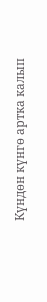Күндөн күнгө артка калып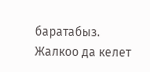баратабыз. Жалкоо да келет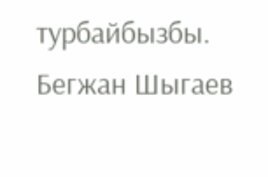турбайбызбы.
Бегжан Шыгаев